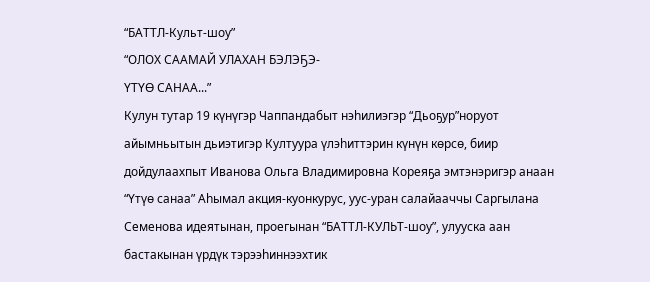“БАТТЛ-Культ-шоу”
“ОЛОХ СААМАЙ УЛАХАН БЭЛЭҔЭ-
ҮТҮӨ САНАА...”
Кулун тутар 19 күнүгэр Чаппандабыт нэһилиэгэр “Дьоҕур”норуот айымньытын дьиэтигэр Култуура үлэһиттэрин күнүн көрсө, биир дойдулаахпыт Иванова Ольга Владимировна Кореяҕа эмтэнэригэр анаан “Үтүө санаа” Аһымал акция-куонкурус, уус-уран салайааччы Саргылана Семенова идеятынан, проегынан “БАТТЛ-КУЛЬТ-шоу”, улууска аан бастакынан үрдүк тэрээһиннээхтик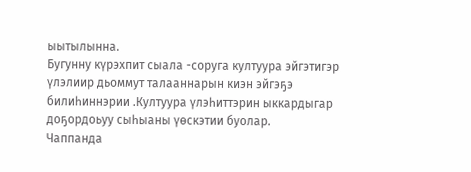ыытылынна.
Бугунну күрэхпит сыала -соруга култуура эйгэтигэр үлэлиир дьоммут талааннарын киэн эйгэҕэ билиһиннэрии .Култуура үлэһиттэрин ыккардыгар доҕордоьуу сыһыаны үөскэтии буолар.
Чаппанда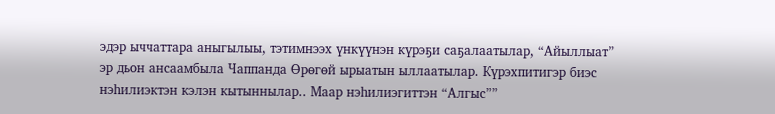эдэр ыччаттара аныгылыы, тэтимнээх үнкүүнэн күрэҕи саҕалаатылар, “Айыллыат” эр дьон ансаамбыла Чаппанда Өрөгөй ырыатын ыллаатылар. Күрэхпитигэр биэс нэһилиэктэн кэлэн кытыннылар.. Маар нэһилиэгиттэн “Алгыс””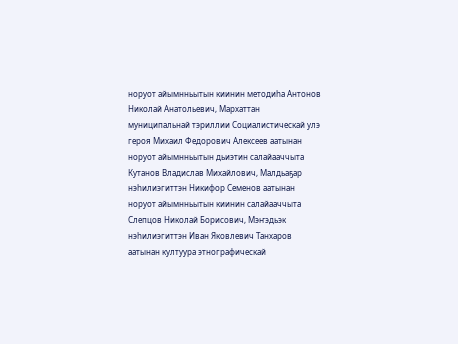норуот айымнньытын киинин методиһа Антонов Николай Анатольевич, Мархаттан муниципальнай тэриллии Социалистическай улэ героя Михаил Федорович Алексеев аатынан норуот айымнньытын дьиэтин салайааччыта Кутанов Владислав Михайлович, Малдьаҕар нэһилиэгиттэн Никифор Семенов аатынан норуот айымнньытын киинин салайааччыта Слепцов Николай Борисович, Мэҥэдьэк нэһилиэгиттэн Иван Яковлевич Танхаров аатынан култуура этнографическай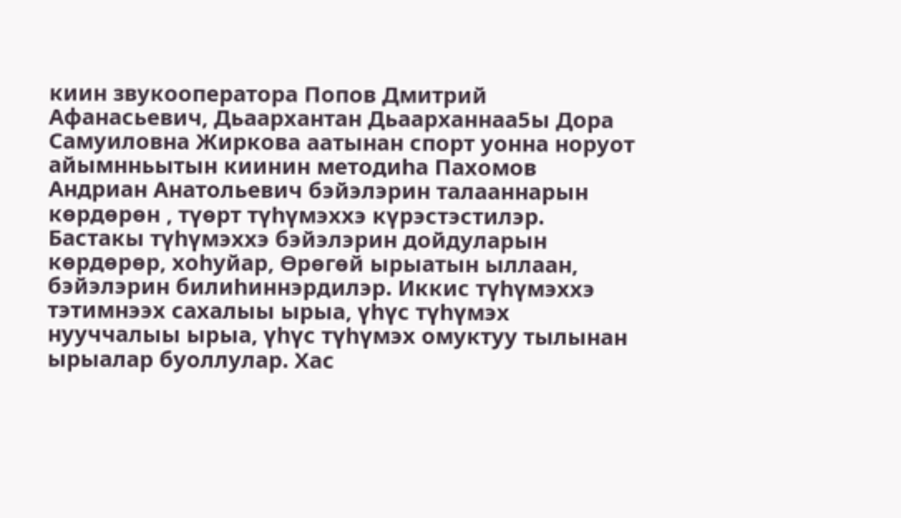киин звукооператора Попов Дмитрий Афанасьевич, Дьаархантан Дьаарханнаа5ы Дора Самуиловна Жиркова аатынан спорт уонна норуот айымнньытын киинин методиһа Пахомов Андриан Анатольевич бэйэлэрин талааннарын көрдөрөн , түөрт түһүмэххэ күрэстэстилэр. Бастакы түһүмэххэ бэйэлэрин дойдуларын көрдөрөр, хоһуйар, Өрөгөй ырыатын ыллаан, бэйэлэрин билиһиннэрдилэр. Иккис түһүмэххэ тэтимнээх сахалыы ырыа, үһүс түһүмэх нууччалыы ырыа, үһүс түһүмэх омуктуу тылынан ырыалар буоллулар. Хас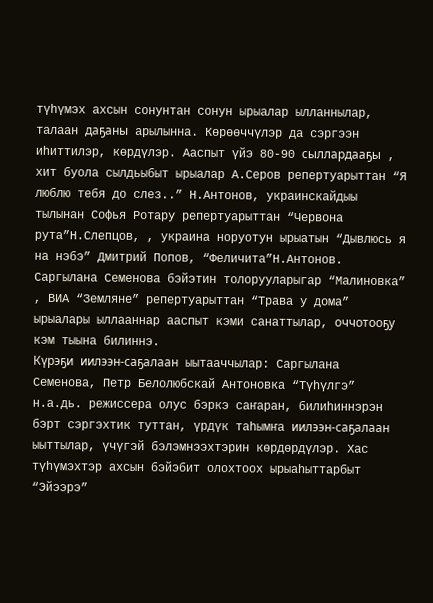түһүмэх ахсын сонунтан сонун ырыалар ылланнылар, талаан даҕаны арылынна. Көрөөччүлэр да сэргээн иһиттилэр, көрдүлэр. Ааспыт үйэ 80-90 сыллардааҕы , хит буола сылдьыбыт ырыалар А.Серов репертуарыттан “Я люблю тебя до слез..” Н.Антонов, украинскайдыы тылынан Софья Ротару репертуарыттан “Червона рута”Н.Слепцов, , украина норуотун ырыатын “Дывлюсь я на нэбэ” Дмитрий Попов, “Феличита”Н.Антонов. Саргылана Семенова бэйэтин толорууларыгар “Малиновка” , ВИА “Земляне” репертуарыттан “Трава у дома” ырыалары ыллааннар ааспыт кэми санаттылар, оччотооҕу кэм тыына билиннэ.
Күрэҕи иилээн-саҕалаан ыытааччылар: Саргылана Семенова, Петр Белолюбскай Антоновка “Түһүлгэ” н.а.дь. режиссера олус бэркэ саҥаран, билиһиннэрэн бэрт сэргэхтик туттан, үрдүк таһымҥа иилээн-саҕалаан ыыттылар, үчүгэй бэлэмнээхтэрин көрдөрдүлэр. Хас түһүмэхтэр ахсын бэйэбит олохтоох ырыаһыттарбыт “Эйээрэ”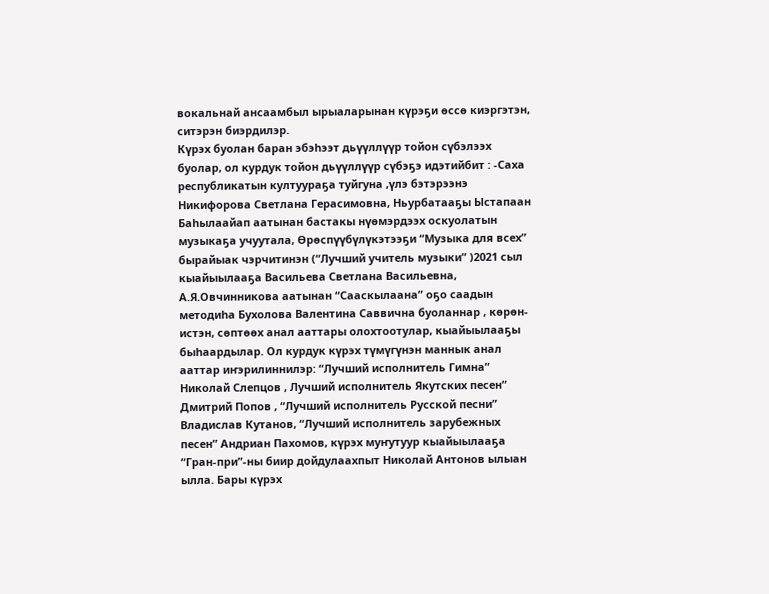вокальнай ансаамбыл ырыаларынан күрэҕи өссө киэргэтэн, ситэрэн биэрдилэр.
Күрэх буолан баран эбэһээт дьүүллүүр тойон сүбэлээх буолар, ол курдук тойон дьүүллүүр сүбэҕэ идэтийбит : -Саха республикатын култуураҕа туйгуна ,үлэ бэтэрээнэ Никифорова Светлана Герасимовна, Ньурбатааҕы Ыстапаан Баһылаайап аатынан бастакы нүөмэрдээх оскуолатын музыкаҕа учуутала, Өрөспүүбүлүкэтээҕи “Музыка для всех” бырайыак чэрчитинэн (“Лучший учитель музыки” )2021 сыл кыайыылааҕа Васильева Светлана Васильевна, А.Я.Овчинникова аатынан “Сааскылаана” оҕо саадын методиһа Бухолова Валентина Саввична буоланнар , көрөн-истэн, сөптөөх анал ааттары олохтоотулар, кыайыылааҕы быһаардылар. Ол курдук күрэх түмүгүнэн маннык анал ааттар иҥэрилиннилэр: “Лучший исполнитель Гимна” Николай Слепцов , Лучший исполнитель Якутских песен” Дмитрий Попов , “Лучший исполнитель Русской песни” Владислав Кутанов, “Лучший исполнитель зарубежных песен” Андриан Пахомов, күрэх муҥутуур кыайыылааҕа “Гран-при”-ны биир дойдулаахпыт Николай Антонов ылыан ылла. Бары күрэх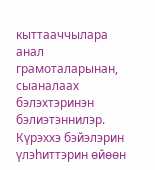кыттааччылара анал грамоталарынан, сыаналаах бэлэхтэринэн бэлиэтэннилэр. Күрэххэ бэйэлэрин үлэһиттэрин өйөөн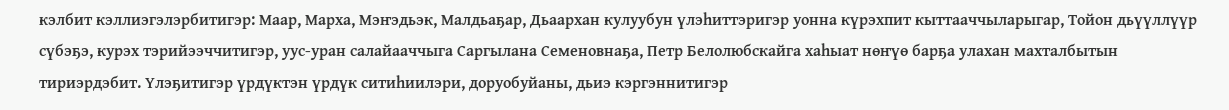кэлбит кэллиэгэлэрбитигэр: Маар, Марха, Мэҥэдьэк, Малдьаҕар, Дьаархан кулуубун үлэһиттэригэр уонна күрэхпит кыттааччыларыгар, Тойон дьүүллүүр сүбэҕэ, курэх тэрийээччитигэр, уус-уран салайааччыга Саргылана Семеновнаҕа, Петр Белолюбскайга хаһыат нөҥүө барҕа улахан махталбытын тириэрдэбит. Үлэҕитигэр үрдүктэн үрдүк ситиһиилэри, доруобуйаны, дьиэ кэргэннитигэр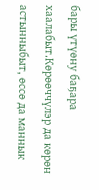бары үтүөну баҕара хаалабыт.Көрөөччүлэр да көрөн астынныбыт, өссө да маннык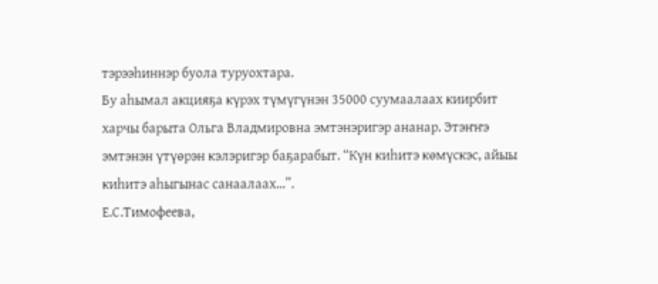тэрээһиннэр буола туруохтара.
Бу аһымал акцияҕа күрэх түмүгүнэн 35000 суумаалаах киирбит харчы барыта Ольга Владмировна эмтэнэригэр ананар. Этэҥҥэ эмтэнэн үтүөрэн кэлэригэр баҕарабыт. “Күн киһитэ көмүскэс, айыы киһитэ аһыгынас санаалаах...”.
Е.С.Тимофеева,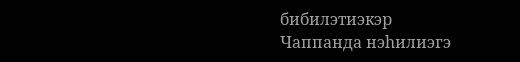бибилэтиэкэр
Чаппанда нэһилиэгэ